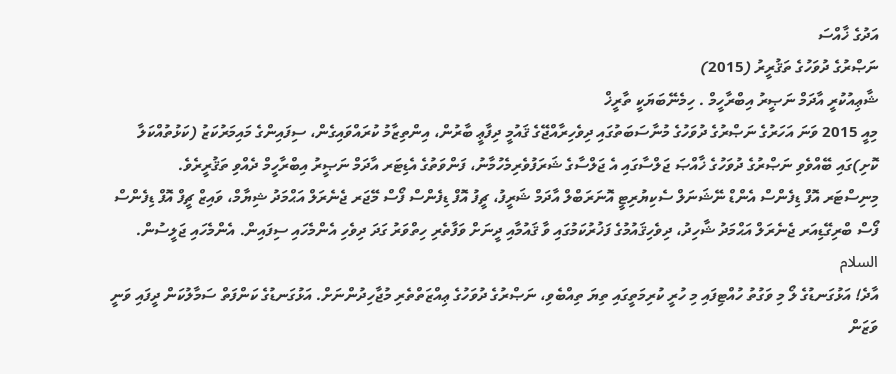އަދުގެ ޚާއްސަ
ނަޞްރުގެ ދުވަހުގެ ތަޤުރީރު (2015)
ޝާޢިއުކުރީ އާދަމް ނަޞީރު އިބްރާހީމް . ހިމެނޭބަޔަކީ ތާރީޚް
މިއީ 2015 ވަނަ އަހަރުގެ ނަޞްރުގެ ދުވަހުގެ މުނާސަބަތުގައި ދިވެހިރާއްޖޭގެ ޤައުމީ ދިފާޢީ ބާރުން، އިންތިޒާމު ކުރައްވައިގެން، ސިފައިންގެ މައިމަރުކަޒު (ކަޅުތުއްކަލާ ކޮށި)ގައި ބޭއްވެވި ނަޞްރުގެ ދުވަހުގެ ޚާއްޞަ ޖަލްސާގައި އެ ޖަލްސާގެ ޝަރަފުވެރިމެހުމާނު، ފަންވަތުގެ އެޑިޓަރ އާދަމް ނަޞީރު އިބްރާހީމް ދެއްވި ތަޤުރީރެވެ.
މިނިސްޓަރ އޮފް ޑިފެންސް އެންޑް ނޭޝަނަލް ސެކިޔުރިޓީ އޮނަރަބްލް އާދަމް ޝަރީފު، ޗީފު އޮފް ޑިފެންސް ފޯސް މޭޖަރ ޖެނެރަލް އަޙްމަދު ޝިޔާމް، ވައިޒް ޗީފް އޮފް ޑިފެންސް ފޯސް ބްރިގޭޑިއަރ ޖެނެރަލް އަޙްމަދު ޝާހިދު، ދިވެހިޤައުމުގެ ފަޚުރުކަމުގައި ވާ ޤައުމާއި ދީނަށް ވަފާތެރި ހިތްވަރު ގަދަ ދިވެހި އެންމެހައި ސިފައިން. އެންމެހައި ޖަލީސުން. السلام
އާދެ! އަޅުގަނޑުގެ ލޯ މި ވަގުތު ހުއްޓިފައި މި ހުރީ ކުރިމަތީގައި ތިޔަ ތިއްބެވި، ނަޞްރުގެ ދުވަހުގެ ޢިއްޒަތްތެރި މުޖާހިދުންނަށް. އަޅުގަނޑުގެ ކަންފަތް ސަމާލުކަން ދީފައި ވަނީ ވަޒަން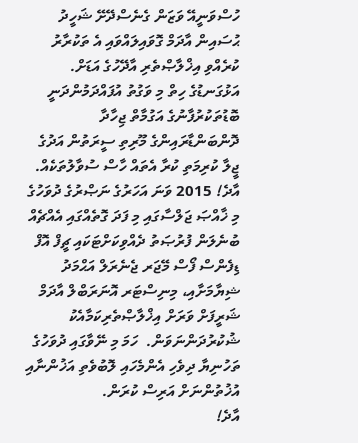ހުސްވަނީއޭ ވަޒަން ގެނެސްދޭށޭ ޝަހީދު ޙުސައިން އާދަމް ގޮވައިލައްވައި އެ ތަކުރާރު ކުރެއްވި އިޚްލާޞްތެރި އާދޭހުގެ އަޑަށް. އަޅުގަނޑުގެ ހިތް މި ވަގުތު އުފައްދަމުންދަނީ ބޮޑުތަކުރުފާނުގެ އަގުމާތް ޖިހާދާ ދޮންބަންޑާރައިންގެ މޫރިތި ސީރަތުން އަދުގެ ޖީލާ ކުރިމަތި ކުރާ އެތައް ހާސް ސުވާލުތަކެއް.
އާދެ! 2015 ވަނަ އަހަރުގެ ނަޞްރުގެ ދުވަހުގެ މި ޚާއްޞަ ޖަލްސާގައި މި ފަދަ ގޮތެއްގައި އެއްޗެއް ބުނެލަން ފުރުޞަތު ދެއްވިކަށްޓަކައި ޗީފް އޮފް ޑިފެންސް ފޯސް މޭޖަރ ޖެނެރަލް އަޙްމަދު ޝިޔާމަށާއި، މިނިސްޓަރ އޮނަރަބްލް އާދަމް ޝަރީފަށް ވަރަށް އިޚްލާޞްތެރިކަމާއެކު  ޝުކުރުދަންނަވަން.  ހަމަ މި ނޭވާގައި ދުވަހުގެ ތަހުނިޔާ ދިވެހި އެންމެހައި ލޮބުވެތި އަޚުންނާއި އުޚުތުންނަށް އަރިސް ކުރަން.
އާދެ!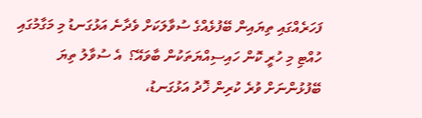ފަހަރެއްގައި ތިޔައިން ބޭފުޅެއްގެ ސުވާލަކަށް ވެދާނެ އަޅުގަނޑު މި މަގާމުގައި ހުއްޓި މި ހުރީ ކޮން ހައިސިއްޔަތަކުން ބާވައޭ؟  އެ ސުވާލު ތިޔަ ބޭފުޅުންނަށް ވުރެ ކުރިން ޚޮދު އަޅުގަނޑު،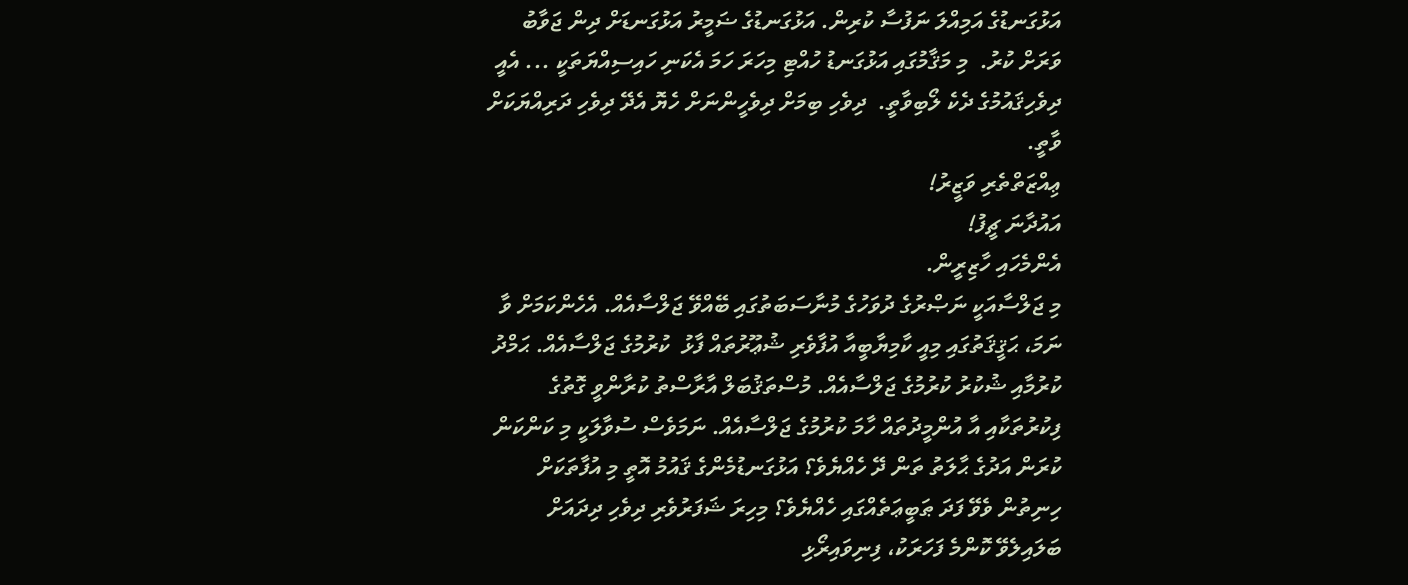އަޅުގަނޑުގެ އަމިއްލަ ނަފުސާ ކުރިން. އަޅުގަނޑުގެ ޟަމީރު އަޅުގަނޑަށް ދިން ޖަވާބު ވަރަށް ކުރު.  މި މަޤާމުގައި އަޅުގަނޑު ހުއްޓި މިހަރަ ހަމަ އެކަނި ހައިސިއްޔަތަކީ ... އެއީ ދިވެހިޤައުމުގެ ދެކެ ލޯބިވާތީ.  ދިވެހި ބިމަށް ދިވެހީންނަށް ހެޔޮ އެދޭ ދިވެހި ދަރިއްޔަކަށް ވާތީ.
ޢިއްޒަތްތެރި ވަޒީރު!
އައުދާނަ ޗީފު!
އެންމެހައި ހާޒިރީން.
މި ޖަލްސާއަކީ ނަޞްރުގެ ދުވަހުގެ މުނާސަބަތުގައި ބޭއްވޭ ޖަލްސާއެއް. އެހެންކަމަށް ވާ ނަމަ، ޙަޤީޤަތުގައި މިއީ ކާމިޔާބީއާ އުފާވެރި ޝުޢޫރުތައް ފާޅު  ކުރުމުގެ ޖަލްސާއެއް. ޙަމްދު ކުރުމާއި ޝުކުރު ކުރުމުގެ ޖަލްސާއެއް. މުސްތަޤުބަލް އާރާސްތު ކުރާންވީ ގޮތުގެ ފިކުރުތަކާއި އާ އުންމީދުތައް ހާމަ ކުރުމުގެ ޖަލްސާއެއް. ނަމަވެސް ސުވާލަކީ މި ކަންކަން ކުރަން އަދުގެ ޙާލަތު ތަން ދޭ ހެއްޔެވެ؟ އަޅުގަނޑުމެންގެ ޤައުމު އޮތީ މި އުފާތަކަށް ހިނިތުން ވެވޭ ފަދަ ޠަބީޢަތެއްގައި ހެއްޔެވެ؟ މިހިރަ ޝަފަރުވެރި ދިވެހި ދިދައަށް ބަލައިލެވޭ ކޮންމެ ފަހަރަކު، ފިނިވައިރޯޅި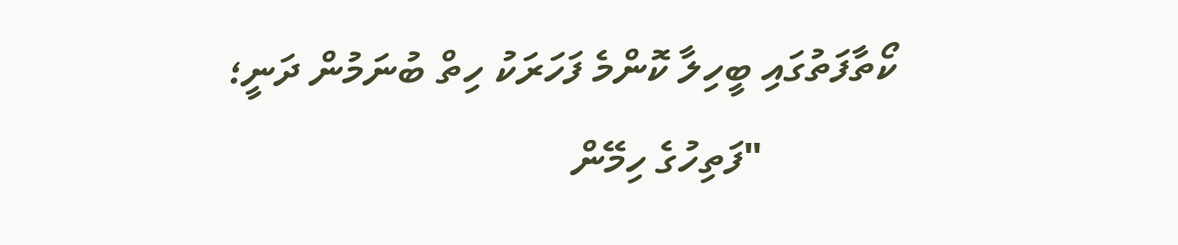ކޯތާފަތުގައި ބީހިލާ ކޮންމެ ފަހަރަކު ހިތް ބުނަމުން ދަނީ؛
             "ފަތިހުގެ ހިމޭން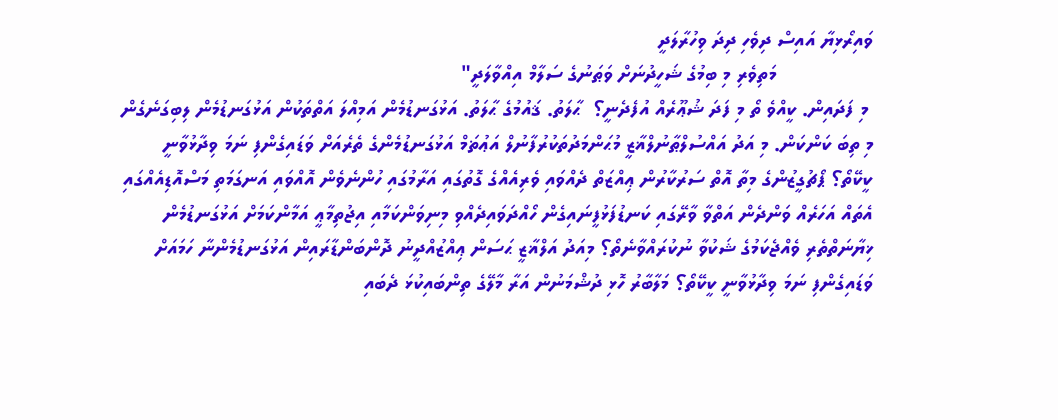ވައިރޯޅިޔާ އައިސް ދިވެހި ދިދަ ވިހުރާލަދީ
                 މަތިވެރި މި ބިމުގެ ޝަހީދުނަށް ވަޠަނުގެ ސަލާމް އިއްވާލަދީ"
 މި ފަދައިން. ކީއްވެ ތޯ މި ފަދަ ޝުޢޫރެއް އުފެދެނީ؟  ޙާލަތު. ޤައުމުގެ ޙާލަތު. އަޅުގަނޑުމެން އަމިއްލަ އަތްތަކުން އަޅުގަނޑުމެން ލިބިގަނެގެން މި ތިބަ ކަންކަން. މި އަދު އައްސުލްޠާނުލްޣާޒީ މުޙަންމަދުތަކުރުފާނުލް އަޢުޡަމް އަޅުގަނޑުމެންގެ ތެރެއަށް ވަޑައިގެންފި ނަމަ ވިދާޅުވާނީ ކީކޭތޯ؟ ޕޯޗުގީޒުންގެ މިތާ އޮތް ސަރުކާރުން ޢިއްޒަތް ދެއްވައި ވެރިއެއްގެ ގޮތުގައި އަރާމުގައި ހުންނެވެން އޮއްވައި އަނގަމަތި މަސްއޮޑިއެއްގައި އެތައް އަހަރެއް ވަންދެން އަތްވާ ވާރޭގައި ކަނޑުފަޅުފީނައިގެން ހޯއްދަވައިދެއްވި މިނިވަންކަމާއި އިޖުތިމާޢީ އަމާންކަމަށް އަޅުގަނޑުމެން ޚިޔާނަތްތެރި ވެއްޖެކަމުގެ ޝަކުވާ ނުކުރައްވާނެތޯ؟ މިއަދު އަލްޣާޒީ ޙަސަން ޢިއްޒުއްދީނު ދޮންބަންޑާރައިން އަޅުގަނޑުމެންނާ ހަމައަށް ވަޑައިގެންފި ނަމަ ވިދާޅުވާނީ ކީކޭތޯ؟ މަލާބާރު ހޮޅި ދުޝްމަނުން އަރާ މާލޭގެ ތިންބައިކުޅަ ދެބައި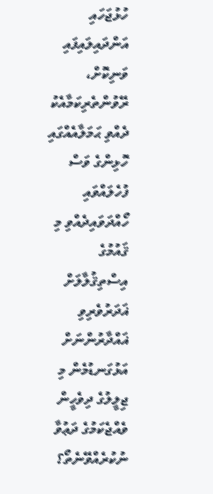ހުޅުޖަހައި އަންދައިލައިފައި ވަނިކޮށް،  ރޭވުންތެރިކަމާއެކު ދެއްވި ޙަމަލާއެއްގައި ހޮޅިންގެ ވަސް ފުހެލައްވައި ހޯއްދަވައިދެއްވި މި ޤައުމުގެ އިސްތިޤުލާލަށް ޣަދަރުވެރިވި ޣައްދާރުންނަށް  އަޅުގަނޑުމެން މި ޖިލީލުގެ ދިވެހީން ވެއްޖެކަމުގެ ދަޢުވާ ނުކުރެއްވޭނެތޯ؟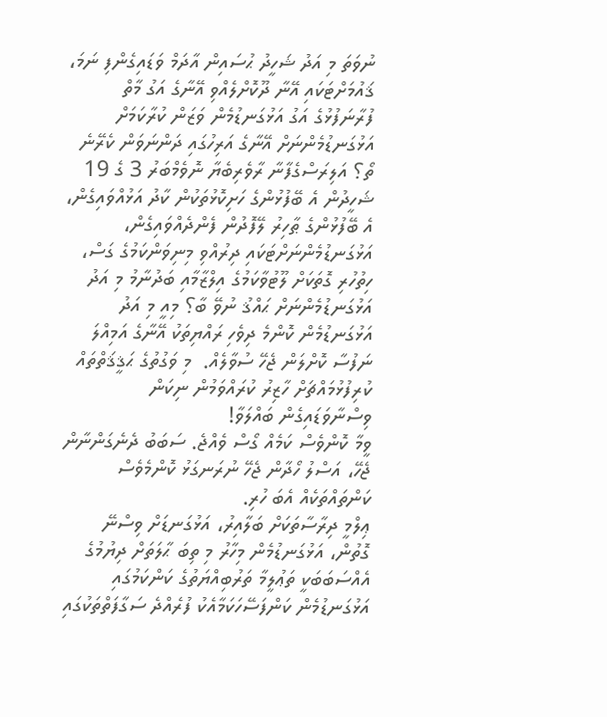ނުވަތަ މި އަދު ޝަހީދު ޙުސައިން އާދަމް ވަޑައިގެންފި ނަމަ، ޤައުމަށްޓަކައި އޭނާ ދޫކޮށްލެއްވި އޭނާގެ އަގު މާތް ފުރާނަފުޅުގެ އަގު އަޅުގަނޑުމެން ވަޒަން ކުރާކަމަށް އަޅުގަނޑުމެންނަށް އޭނާގެ އަރިހުގައި ދަންނަވަން ކެރޭނެ ތޯ؟ އަލިރަސްގެފާނާ ރާވެރިބެޔާ ނޮވެމްބަރު 3 ގެ 19 ޝަހީދުން އެ ބޭފުޅުންގެ ހަށިކޮޅުތަކުން ކާދު އަޅުއްވައިގެން، އެ ބޭފުޅުންގެ ޠާހިރު ލޭފޮދުން ފެންދެއްވައިގެން، އަޅުގަނޑުމެންނަށްޓަކައި ދިރުއްވި މިނިވަންކަމުގެ ގަސް، ހިތުހުރި ގޮތަކަށް ލޫޓުވާކަމުގެ އިލްޒާމާއި ބަދުނާމު މި އަދު އަޅުގަނޑުމެންނަށް ޙައްޤު ނުވޭ ބާ؟ މިއީ މި އަދު އަޅުގަނޑުމެން ކޮންމެ ދިވެހި ރައްޔިތަކު އޭނާގެ އަމިއްލަ ނަފުސާ ކޮށްލަން ޖެހޭ ސުވާލެއް.  މި ވަގުތުގެ ޙަޤީޤަތްތައް ކުރިފުޅުމައްޗަށް ހާޒިރު ކުރައްވަމުން ނިކަން ވިސްނާވަޑައިގެން ބައްލަވާ!
ވީމާ ކޮންވެސް ކަމެއް ގޯސް ވެއްޖެ. ސަބަބު ދެނެގަންނާން ޖެހޭ، އަސްލު ހޯދާން ޖެހޭ ނުރަނގަޅު ކޮންމެވެސް ކަންތައްތަކެއް އެބަ ހުރި.
ޢިލްމީ ދިރާސާތަކަށް ބަލާއިރު، އަޅުގަނޑަށް ވިސްނޭ ގޮތުން، އަޅުގަނޑުމެން މިހާރު މި ތިބަ ޙާލަތަށް ދިޔުމުގެ އެއްސަބަބަކީ ތަޢުލީމާ ތަރުބިއްޔަތުގެ ކަންކަމުގައި އަޅުގަނޑުމެން ކަންފަސޭހަކަމާއެކު ފުރެއްދެ ސަގާފަތްތަކުގައި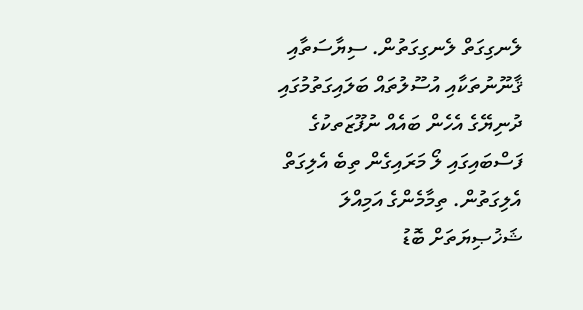ލެނގިގަތް ލެނގިގަތުން. ސިޔާސަތާއި ޤާނޫނުތަކާއި އުސޫލުތައް ބަލައިގަތުމުގައި ދުނިޔޭގެ އެހެން ބައެއް ނުފޫޒަތކުގެ ފަސްބައިގައި ލޯ މަރައިގެން ތިބެ އެލިގަތް  އެލިގަތުން. ތިމާމެންގެ އަމިއްލަ ޝަޚުޞިޔަތަށް ބޮޑު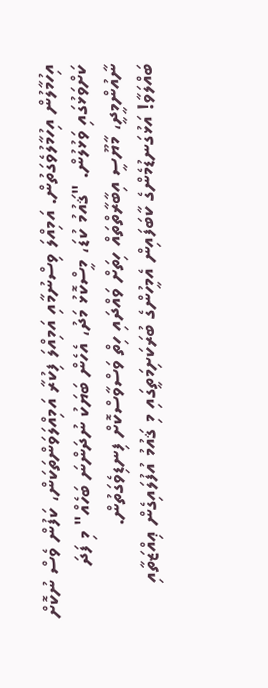އިހުމާލުން އިހުމާލުވެގަތުން. އަމިއްލަ ވިސްނުމާއި އަމިއްލަ ފިކުރާ އަމިއްލަވަންތަކަން، ކަފުން ވެސް ނުކޮށް ކަށްވަޅުގައި ވަޅުލުން. "ޤައުމު ކުޑަ، މީސްކޮޅު މަދު، އެހެން ބަޔަކު ނުދަންނަ ބަހެއް" މި ފަދަ ނާއުންމީދީ، މާޔޫސީ އިބާރާތްތައް ހިތަށް ވައްދައި ހިތް ވަސްވާސްކޮށް ފިނޑިވެގަތުން.
ބައްލަވާ! އަޅުގަނޑުމެންގެ ކާބަފައިން އެމީހުންގެ ބުރަކަށިމަތީގައި މި ޤައުމު އުފުލައިގެން ޢިއްޒަތާއި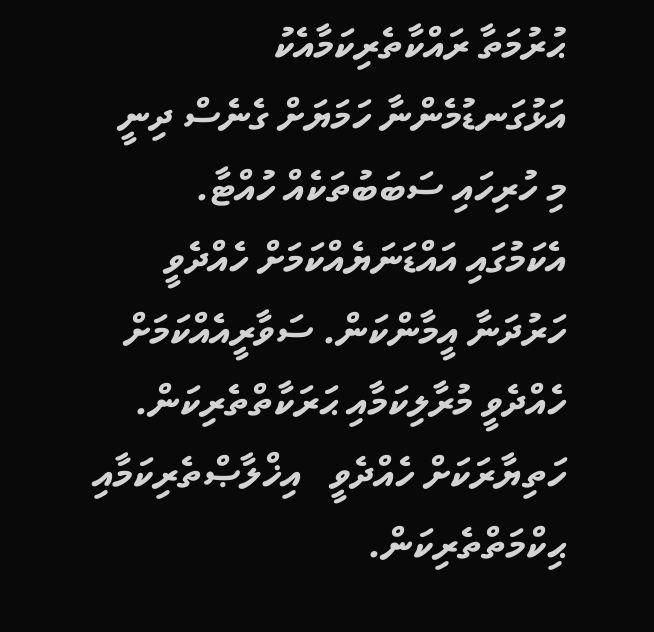ޙުރުމަތާ ރައްކާތެރިކަމާއެކު އަޅުގަނޑުމެންނާ ހަމަޔަށް ގެނެސް ދިނީ މި ހުރިހައި ސަބަބުތަކެއް ހުއްޓާ. އެކަމުގައި އައްޑަނަޔެއްކަމަށް ހެއްދެވީ ހަރުދަނާ އީމާންކަން. ސަވާރީއެއްކަމަށް ހެއްދެވީ މުރާލިކަމާއި ޙަރަކާތްތެރިކަން. ހަތިޔާރަކަށް ހެއްދެވީ   އިޚްލާޞްތެރިކަމާއި ޙިކްމަތްތެރިކަން.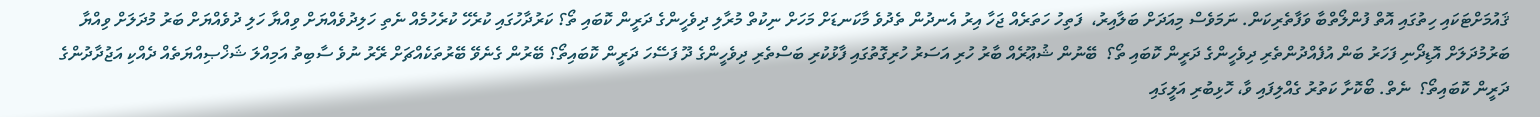ޤައުމަށްޓަކައި ހިތުގައި އޮތް ފުންލޯތްބާ ވަފާތެރިކަން. ނަމަވެސް މިއަދަށް ބަލާއިރު،  ފަތިހު ހަތަރެއް ޖަހާ އިރު އެނދުން ތެދުވެ މާކަނޑަށް މަހަށް ނިކުތް މުރާލި ދިވެހީންގެ ދަރީން ކޮބައި ތޯ؟ ކަރުދާހުގައި ކުރެހޭ ކުރެހުމެއް ނެތި ހަލިދުވެއްޔަށް ވިއްޔާ ހަލި ދުވެއްޔަށް ބަރު މުދަލަށް ވިއްޔާ  ބަރުމުދަލަށް އޮޑިދޯނި ފަހަރު ބަން އުފެއްދުންތެރި ދިވެހީންގެ ދަރީން ކޮބައި ތޯ؟  ބޭނުން ޝުޢޫރެއް ބާރު ހުރި އަސަރު ހުރިގޮތުގައި ފާޅުކުރި ބަސްތެރި ދިވެހީންގެ ދޫ ފަސޭހަ ދަރީން ކޮބައިތޯ؟ ބޭރުން ގެނެވޭ ބޭރުތަކެއްޗަށް ރޭރު ނުވެ ސާބިތު އަމިއްލަ ޝަޚްޞިއްޔަތެއް ދެއްކި އަޖުދާދުންގެ ދަރީން ކޮބައިތޯ؟  ނެތް. ބޯކޮށާ ކަތުރު ގެއްލިފައި ވާ، ހޮޅިބުރި އަލީގައި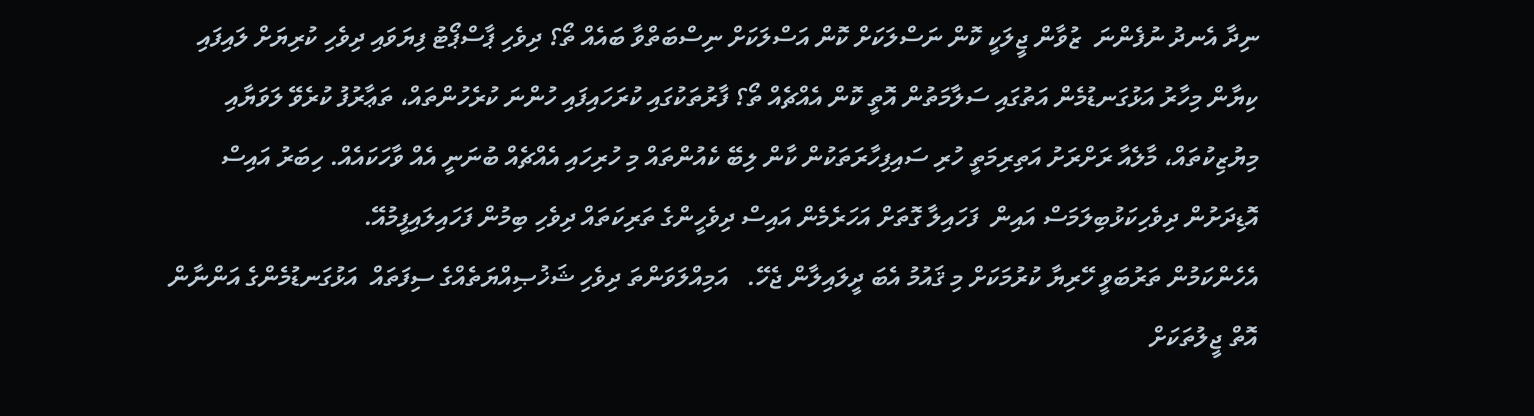ނިދާ އެނދު ނުފެންނަ  ޒުވާން ޖީލަކީ ކޮން ނަސްލަކަށް ކޮން އަސްލަކަށް ނިސްބަތްވާ ބައެއް ތޯ؟ ދިވެހި ޕާސްޕޯޓު ފިޔަވައި ދިވެހި ކުރިޔަށް ލައިފައި ކިޔާން މިހާރު އަޅުގަނޑުމެން އަތުގައި ސަލާމަތުން އޮތީ ކޮން އެއްޗެއް ތޯ؟ ފާރުތަކުގައި ކުރަހައިފައި ހުންނަ ކުރެހުންތައް، ތަޢާރުފު ކުރެވޭ ލަވަޔާއި މިޔުޒިކުތައް، މާލެއާ ރަށްރަށު އަތިރިމަތީ ހުރި ސައިފިހާރަތަކުން ކާން ލިބޭ ކެއުންތައް މި ހުރިހައި އެއްޗެއް ބުނަނީ އެއް ވާހަކައެއް. ހިބަރު އައިސް އޮޑިދަށުން ދިވެހިކަޅުބިލަމަސް އައިން  ފަހައިލާ ގޮތަށް އަހަރެމެން އައިސް ދިވެހީންގެ ތަރިކަތައް ދިވެހި ބިމުން ފަހައިލައިފީމުއޭ.
އެހެންކަމުން ތަރުބަވީ ހޭރިޔާ ކުރުމަކަށް މި ޤައުމު އެބަ ދީލައިލާން ޖެހޭ.   އަމިއްލަވަންތަ ދިވެހި ޝަޚުޞިއްޔަތެއްގެ ސިފަތައް  އަޅުގަނޑުމެންގެ އަންނާން އޮތް ޖީލުތަކަށް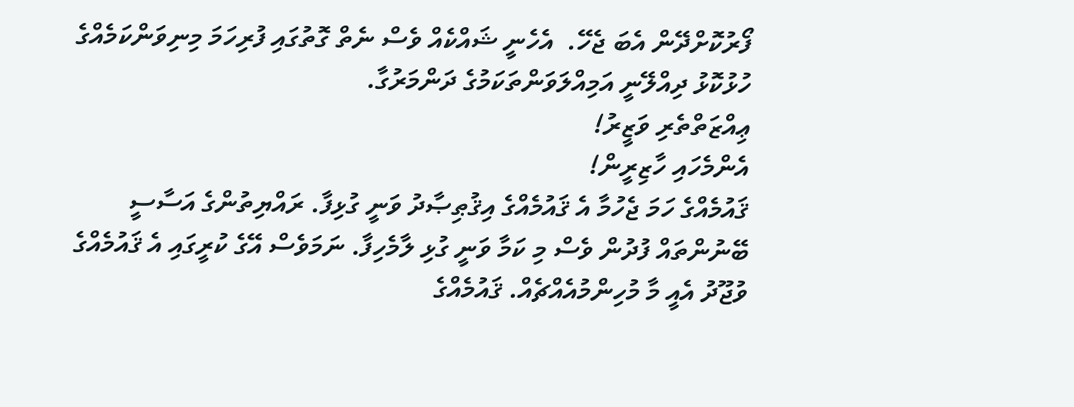ފޯރުކޮށްދޭން އެބަ ޖެހޭ.  އެހެނީ ޝައްކެއް ވެސް ނެތް ގޮތުގައި ފުރިހަމަ މިނިވަންކަމެއްގެ ހުޅުކޮޅު ދިއްލޭނީ އަމިއްލަވަންތަކަމުގެ ދަންމަރުގާ.
ޢިއްޒަތްތެރި ވަޒީރު!
އެންމެހައި ހާޒިރީން!
ޤައުމެއްގެ ހަމަ ޖެހުމާ އެ ޤައުމެއްގެ އިޤުޠިޞާދު ވަނީ ގުޅިފާ. ރައްޔިތުންގެ އަސާސީ ބޭނުންތައް ފުދުން ވެސް މި ކަމާ ވަނީ ގުޅި ލާމެހިފާ. ނަމަވެސް އޭގެ ކުރީގައި އެ ޤައުމެއްގެ ވުޖޫދު އެއީ މާ މުހިންމުއެއްޗެއް. ޤައުމެއްގެ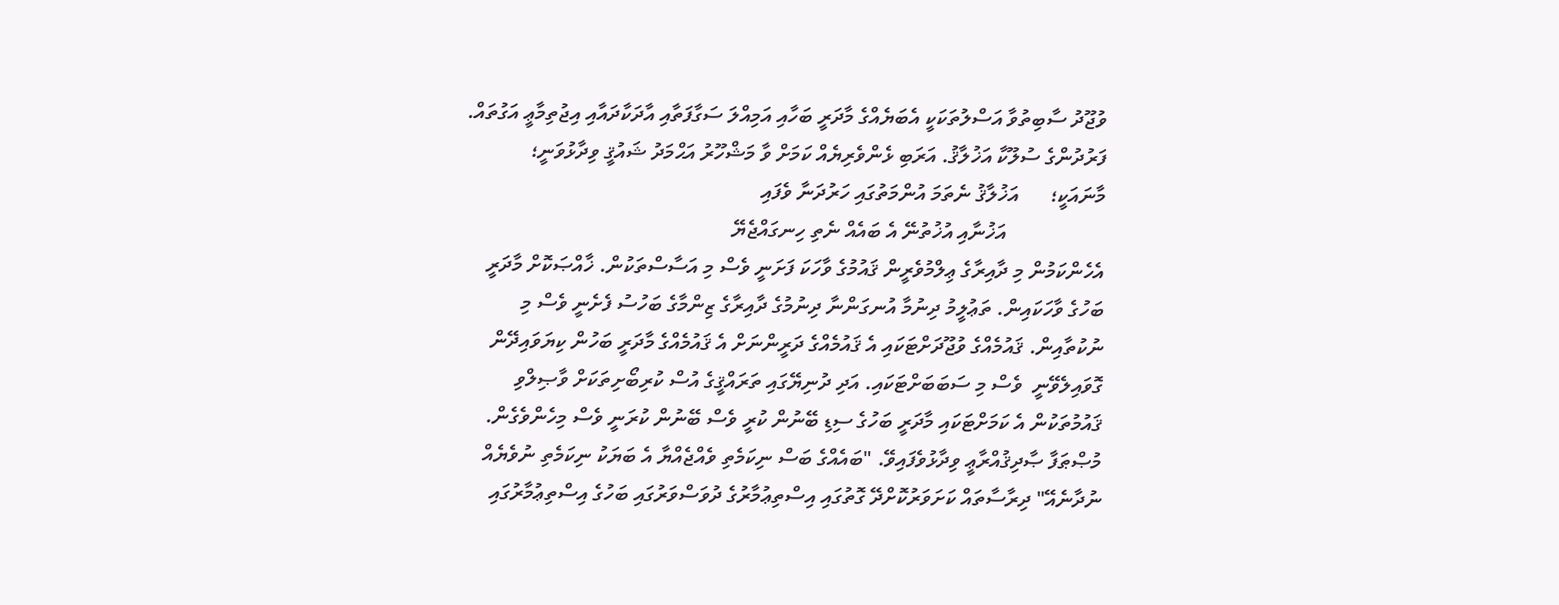ވުޖޫދު ސާބިތުވާ އަސްލުތަކަކީ އެބަޔެއްގެ މާދަރީ ބަހާއި އަމިއްލަ ސަގާފަތާއި އާދަކާދައާއި އިޖުތިމާޢީ އަގުތައް. ފަރުދުންގެ ސުލޫކާ އަޚުލާޤު. އަރަބި ޅެންވެރިޔެއް ކަމަށް ވާ މަޝްހޫރު އަޙްމަދު ޝައުޤީ ވިދާޅުވަނީ؛
މާނައަކީ؛      އަޚުލާޤު ނެތަމަ އުންމަތުގައި ހަރުދަނާ ވެފައި
                   އަޚުނާއި އުޚުތުނޭ އެ ބައެއް ނެތި ހިނގައްޖެޔޭ
އެހެންކަމުން މި ދާއިރާގެ ޢިލްމުވެރީން ޤައުމުގެ ވާހަކަ ފަށަނީ ވެސް މި އަސާސްތަކުން. ޚާއްޞަކޮށް މާދަރީ ބަހުގެ ވާހަކައިން. ތަޢުލީމު ދިނުމާ އުނގަންނާ ދިނުމުގެ ދާއިރާގެ ޒިންމާގެ ބަހުސު ފެށެނީ ވެސް މި ނުކުތާއިން. ޤައުމެއްގެ ވުޖޫދަށްޓަކައި އެ ޤައުމެއްގެ ދަރީންނަށް އެ ޤައުމެއްގެ މާދަރީ ބަހުން ކިޔަވައިދޭން ގޮވައިލެވޭނީ  ވެސް މި ސަބަބަށްޓަކައި. އަދި ދުނިޔޭގައި ތަރައްޤީގެ އުސް ކުރިބޯށިތަކަށް ވާޞިލްވި ޤައުމުތަކުން އެ ކަމަށްޓަކައި މާދަރީ ބަހުގެ ސިޑި ބޭނުން ކުރީ ވެސް ބޭނުން ކުރަނީ ވެސް މިހެންވެގެން. މުޞްޠަފާ ޞާދިޤުއްރާޢީ ވިދާޅުވެފައިވޭ. "ބައެއްގެ ބަސް ނިކަމެތި ވެއްޖެއްޔާ އެ ބަޔަކު ނިކަމެތި ނުވެޔެއް ނުދާނެއޭ" ދިރާސާތައް ކަށަވަރުކޮށްދޭ ގޮތުގައި އިސްތިޢުމާރުގެ ދުވަސްވަރުގައި ބަހުގެ އިސްތިޢުމާރުގައި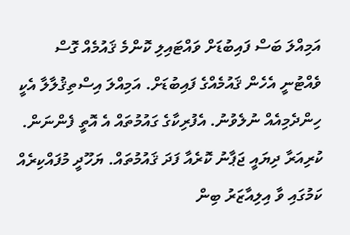އަމިއްލަ ބަސް ފައިބުޑަށް ވައްޓައިލި ކޮންމެ ޤައުމެއް ގޮސް ވެއްޓުނީ އެހެން ޤައުމެއްގެ ފައިބުޑަށް. އަމިއްލަ އިސްތިޤުލާލާ އެކީ ހިންދެމިއެއް ނުލެވުނު. އެފުރިކާގެ ގައުމުތައް އެ އޮތީ ފެންނަން. ކުރިއަރާ ދިޔައީ ޖަޕާނު ކޮރެއާ ފަދަ ޤައުމުތައް. ޔަހޫދީ މުފައްކިރެއް ކަމުގައި ވާ އިލިއާޒަރު ބިން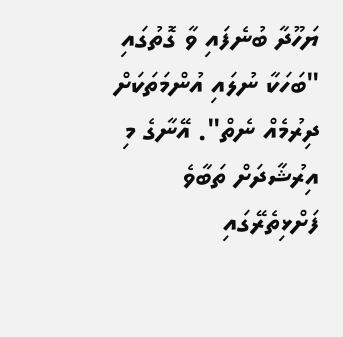ޔަހޫދާ ބުނެފައި ވާ ގޮތުގައި "ބަހަކާ ނުލައި އުންމަތަކަށް ދިރުމެއް ނެތް". އޭނާގެ މި އިރުޝާދަށް ތަބާވެ ފަށްޅިތެރޭގައި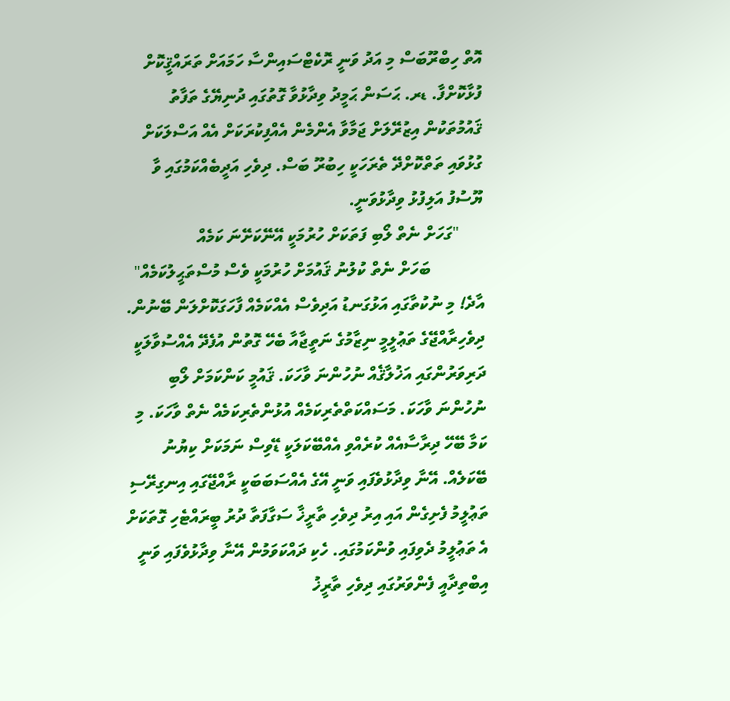އޮތް ހިބްރޫބަސް މި އަދު ވަނީ ރޮކެޓްސައިންސާ ހަމައަށް ތަރައްޤީކޮށް ފުޅާކޮށްފާ. ޑރ. ޙަސަން ޙަމީދު ވިދާޅުވާ ގޮތުގައި ދުނިޔޭގެ ތަފާތު ޤައުމުތަކުން އިޒުރޭލަށް ޖަމާވާ އެންމެން އެއްފިކުރަކަށް އެއް އަސްލަކަށް ގުޅުވައި ތަތްކޮށްދޭ ތެރަހަކީ ހިބުރޫ ބަސް. ދިވެހި އަދީބެއްކަމުގައި ވާ ޔޫސުފު އަލިފުޅު ވިދާޅުވަނީ.
      "ގަހަށް ނެތް ލޯބި ފަތަކަށް ހުރުމަކީ އޭނޭކަށޭނަ ކަމެއް
             ބަހަށް ނެތް ކުލުނު ޤައުމަށް ހުރުމަކީ ވެސް މުސްތަޙީލުކަމެއް"
އާދެ! މި ނުކުތާގައި އަޅުގަނޑު އަދިވެސް އެއްކަމެއް ފާހަގަކޮށްލަން ބޭނުން. ދިވެހިރާއްޖޭގެ ތަޢުލީމީ ނިޒާމުގެ ނަތީޖާއާ ބެހޭ ގޮތުން އުފެދޭ އެއްސުވާލަކީ ދަރިވަރުންގައި އަޚުލާޤެއް ނުހުންނަ ވާހަކަ. ޤައުމީ ކަންކަމަށް ލޯބި ނުހުންނަ ވާހަކަ. މަސައްކަތްތެރިކަމެއް އުޅުންތެރިކަމެއް ނެތް ވާހަކަ. މި ކަމާ ބޭހޭ ދިރާސާއެއް ކުރެއްވި އެއްބޭކަލަކީ ޑޭވިސް ނަމަކަށް ކިޔުނު ބޭކަލެއް. އޭނާ ވިދާޅުވެފައި ވަނީ އޭގެ އެއްސަބަބަކީ ރާއްޖޭގައި އިނގިރޭސި ތަޢުލީމު ފެށިގެން އައި އިރު ދިވެހި ތާރީޚާ ސަގާފަތާ ދުރު ބީރައްޓެހި ގޮތަކަށް އެ ތަޢުލީމު ދެވިފައި ވުންކަމުގައި. ހެކި ދައްކަވަމުން އޭނާ ވިދާޅުވެފައި ވަނީ އިބްތިދާއީ ފެންވަރުގައި ދިވެހި ތާރީޚު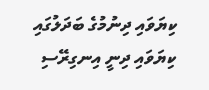ކިޔަވައި ދިނުމުގެ ބަދަލުގައި ކިޔަވައި ދިނީ އިނގިރޭސި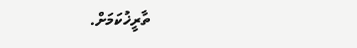ތާރީޚުކަމަށް.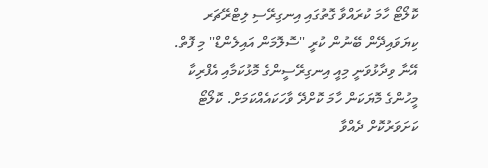ކޮލޯޓޯ ހާމަ ކުރައްވާ ގޮތުގައި އިނގިރޭސި ލިޓްރޭޗަރ ކިޔަވައިދޭން ބޭނުން ކުރީ ''ސޮލޮމަން އައިލެންޑް'' މި ފޮތް. އޭނާ ވިދާޅުވަނީ މިއީ އިނގިރޭސީންގެ މޮޅުކަމާއި އެފްރިކާ މީހުންގެ މޮޔަކަން ހާމަ ކޮށްދޭ ވާހަކައެއްކަމަށް. ކޮލޯޓޯ ކަށަވަރުކޮށް ދެއްވާ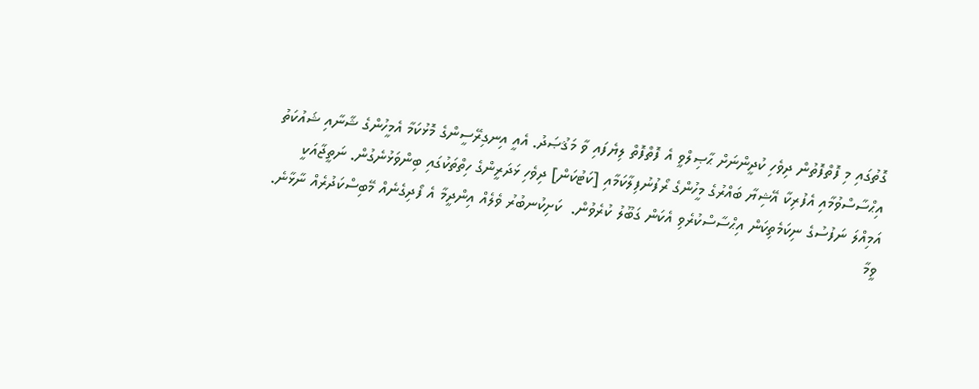ގޮތުގައި މި ފޮތްފޮތުން ދިވެހި ކުދީންނަށް ޙާޞިލްވީ އެ ފޮތްފޮތް ލިޔެފައި ވާ މަޤުޞަދު. އެއީ އިނގިރޭސީންގެ މޮޅުކަމާ އެމީހުންގެ ޝާނާއި ޝައުކަތު އިޙްސާސްވުމާއި އެފުރިކާ އޭޝިޔާ ބައްރުގެ މީހުންގެ ރޯފުނުފިލާކަމާއި [ކަޓުކަން] ދިވެހި ޅަދަރީންގެ ހިތްތަކުގައި ބިންވަޅުނެގުން. ނަތީޖާއަކީ އަމިއްލަ ނަފުސުގެ ނިކަމެތިކަން އިޙްސާސްކުރެވި އެކަން ގަބޫލު ކުރެވުން.  ކަށިކުނބުރު ވެލެއް އިންދީމާ އެ ފޯދިގެނެއް މޭބިސްކަދުރެއް ނާޅާނެ.
ވީމާ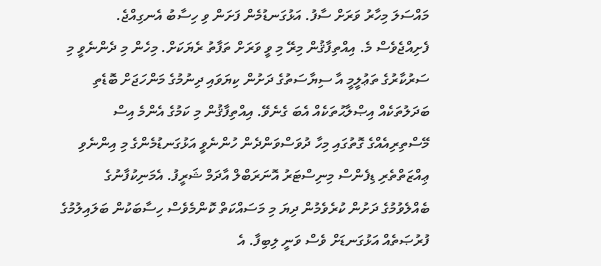މައްސަލަ މިހާރު ވަރަށް ސާފު. އަޅުގަނޑުމެން ފަށަން ވި ހިސާބު އެނގިއްޖެ. ފެށިއްޖެވެސް މެ. އިއްތިފާޤުން މިރޭ މި ވީ ވަރަށް ތަފާތު ރެޔަކަށް. މިހެން މި ދެންނެވީ މި ސަރުކާރުގެ ތަޢުލީމީ އާ ސިޔާސަތުގެ ދަށުން ކިޔަވައި ދިނުމުގެ މަންހަޖަށް ބޮޑެތި ބަދަލުތަކެއް އިޞްލާޙުތަކެއް އެބަ ގެނެވޭ. އިއްތިފާޤުން މި ކަމުގެ އެންމެ އިސް މޭސްތިރިއެއްގެ ގޮތުގައި މިހާ ދުވަސްވަންދެން ހުންނެވީ އަޅުގަނޑުމެންގެ މި އިންނެވި ޢިއްޒަތްތެރި ޑިފެންސް މިނިސްޓަރު އޮނަރަބްލް އާދަމް ޝަރީފު. އެމަނިކުފާނުގެ ބެއްލެވުމުގެ ދަށުން ކުރެވެމުން ދިޔަ މި މަސައްކަތް ކޮންމެވެސް ހިސާބަކުން ބަލައިލުމުގެ ފުރުޞަތެއް އަޅުގަނޑަށް ވެސް ވަނީ ލިބިފާ. އެ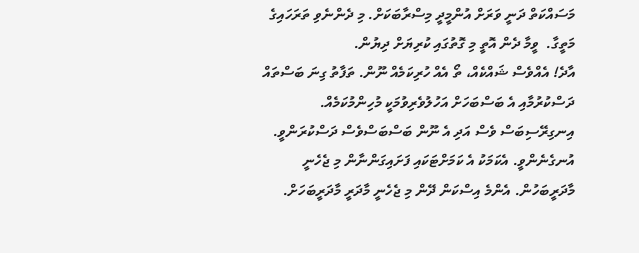މަސައްކަތް ދަނީ ވަރަށް އުންމީދީ މިސްރާބަކަށް. މި ދެންނެވި ތަރަހައިގެ މަތީގާ.  ވީމާ ދެން އޮތީ މި ގޮތުގައި ކުރިޔަށް ދިޔުން.
އާދެ! އެއްވެސް ޝައްކެއް، ތޯ އެއް ހުރިކަމެއް ނޫން. ތަފާތު ގިނަ ބަސްތައް ދަސްކުރުމާއި އެ ބަސްބަހަށް އަހުލުވެރިވުމަކީ މުހިންމުކަމެއް. އިނގިރޭސިބަސް ވެސް އަދި އެ ނޫން ބަސްބަސްވެސް ދަސްކުރަންވީ. އުނގެނެންވީ. އެކަމަކު އެ ކަމަށްޓަކައި ފަށައިގަންނާން މި ޖެހެނީ މާދަރީބަހުން. އެންމެ އިސްކަން ދޭން މި ޖެހެނީ މާދަރީ މާދަރީބަހަށް.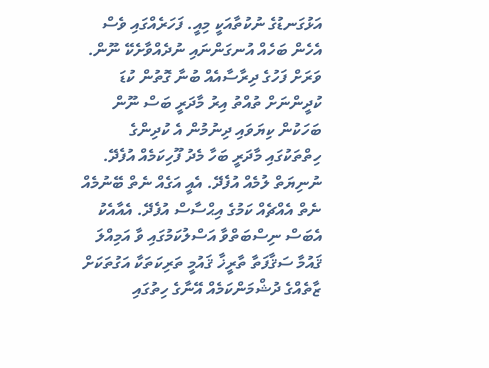އަޅުގަނޑުގެ ނުކުތާއަކީ މިއީ. ފަހަރެއްގައި ވެސް އެހެން ބަހެއް އުނގަންނައި ނުދެއްވާށެކޭ ނޫން. ވަރަށް ފަހުގެ ދިރާސާއެއް ބުނާ ގޮތުން ކުޑަ ކުދީންނަށް ތުއްތު އިރު މާދަރީ ބަސް ނޫން ބަހަކުން ކިޔަވައި ދިނުމުން އެ ކުދިންގެ ހިތްތަކުގައި މާދަރީ ބަހާ މެދު ފޫހިކަމެއް އުފެދޭ. ނުނިޔަތް ލުމެއް އުފެދޭ. އެއީ އަގެއް ނެތް ބޭނުމެއް ނެތް އެއްޗެއް ކަމުގެ އިޙްސާސް އުފެދޭ. އެއާއެކު އެބަސް ނިސްބަތްވާ އަސްލުކަމުގައި ވާ އަމިއްލަ ޤައުމާ ސަޤާފަތާ ތާރީޚާ ޤައުމީ ތަރިކަތަކާ އަގުތަކަށް ޒާތެއްގެ ދުޝްމަންކަމެއް އޭނާގެ ހިތުގައި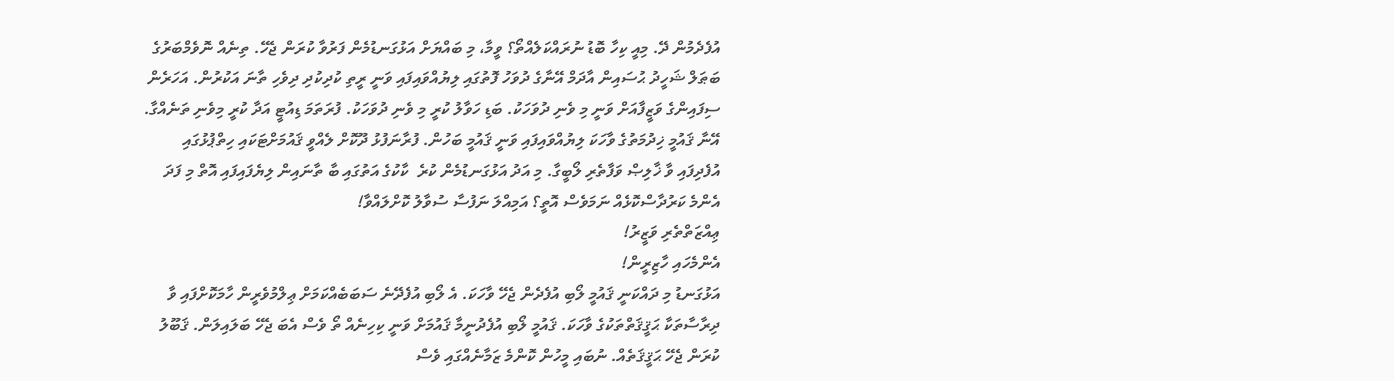އުފެދެމުން ދޭ. މިއީ ކިހާ ބޮޑު ނުރައްކަލެއްތޯ؟ ވީމާ، މި ބައްޔަށް އަޅުގަނޑުމެން ފަރުވާ ކުރަން ޖެހޭ. ތިނެއް ނޮވެމްބަރުގެ ބަޠަލް ޝަހީދު ޙުސައިން އާދަމް އޭނާގެ ދުވަހު ފޮތުގައި ލިޔުއްވައިފައި ވަނީ ރީތި ކުދިކުދި ދިވެހި ތާނަ އަކުރުން. އަހަރެން ސިފައިންގެ ވަޒީފާއަށް ވަނީ މި ވެނި ދުވަހަކު. ބަޑި ހަވާލު ކުރީ މި ވެނި ދުވަހަކު. ފުރަތަމަ ޑިއުޓީ އަދާ ކުރީ މިވެނި ތަނެއްގާ. އޭނާ ޤައުމީ ޚިދުމަތުގެ ވާހަކަ ލިޔުއްވައިފައި ވަނީ ޤައުމީ ބަހުން. ފުރާނަފުޅު ދޫކޮށް ލެއްވީ ޤައުމަށްޓަކައި ހިތްޕުޅުގައި އުފެދިފައި ވާ ޚާލިޞް ވަފާތެރި ލޯބީގާ. މި އަދު އަޅުގަނޑުމެން ކުރެ  ކާކުގެ އަތުގައި ބާ ތާނައިން ލިޔެފައިފައި އޮތް މި ފަދަ އެންމެ ކަރުދާސްކޮޅެއް ނަމަވެސް އޮތީ؟ އަމިއްލަ ނަފުސާ ސުވާލު ކޮށްލައްވާ!
ޢިއްޒަތްތެރި ވަޒީރު!
އެންމެހައި ހާޒިރީން!
އަޅުގަނޑު މި ދައްކަނީ ޤައުމީ ލޯބި އުފެދެން ޖެހޭ ވާހަކަ. އެ ލޯބި އުފެދޭނެ ސަބަބެއްކަމަށް ޢިލްމުވެރީން ހާމަކޮށްފައި ވާ ދިރާސާތަކާ ޙަޤީޤަތްތަކުގެ ވާހަކަ. ޤައުމީ ލޯބި އުފެދުނީމާ ޤައުމަށް ވަނީ ކިހިނެއް ތޯ ވެސް އެބަ ޖެހޭ ބަލައިލަން. ޤަބޫލު ކުރަން ޖެހޭ ޙަޤީޤަތެއް. ނުބައި މީހުން ކޮންމެ ޒަމާނެއްގައި ވެސް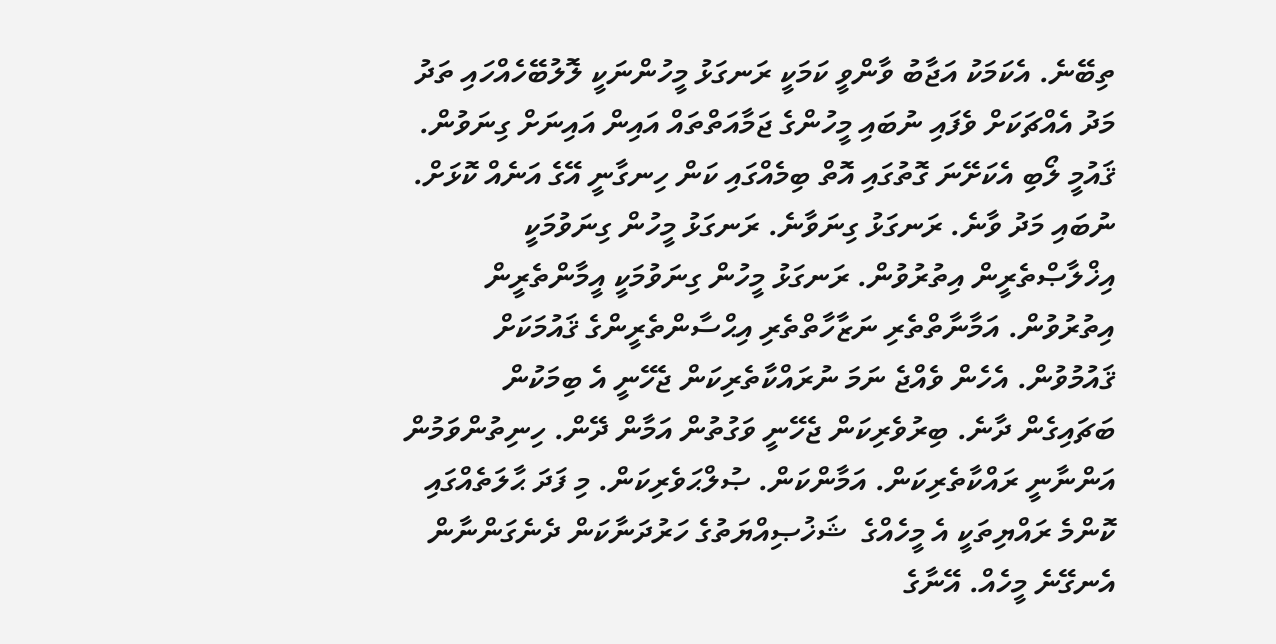ތިބޭނެ. އެކަމަކު އަޖާބު ވާންވީ ކަމަކީ ރަނގަޅު މީހުންނަކީ ލޮލުބޭހެއްހައި ތަދު މަދު އެއްޗަކަށް ވެފައި ނުބައި މީހުންގެ ޖަމާއަތްތައް އައިން އައިނަށް ގިނަވުން. ޤައުމީ ލޯބި އެކަށޭނަ ގޮތުގައި އޮތް ބިމެއްގައި ކަން ހިނގާނީ އޭގެ އަނެއް ކޮޅަށް. ނުބައި މަދު ވާނެ. ރަނގަޅު ގިނަވާނެ. ރަނގަޅު މީހުން ގިނަވުމަކީ އިޚްލާޞްތެރީން އިތުރުވުން. ރަނގަޅު މީހުން ގިނަވުމަކީ އީމާންތެރީން އިތުރުވުން. އަމާނާތްތެރި ނަޒާހާތްތެރި އިޙްސާންތެރީންގެ ޤައުމަކަށް ޤައުމުވުން. އެހެން ވެއްޖެ ނަމަ ނުރައްކާތެރިކަން ޖެހޭނީ އެ ބިމަކުން ބަޗައިގެން ދާނެ. ބިރުވެރިކަން ޖެހޭނީ ވަގުތުން އަމާން ދޭން. ހިނިތުންވަމުން އަންނާނީ ރައްކާތެރިކަން. އަމާންކަން. ޞުލްޙަވެރިކަން. މި ފަދަ ޙާލަތެއްގައި ކޮންމެ ރައްޔިތަކީ އެ މީހެއްގެ  ޝަޚުޞިއްޔަތުގެ ހަރުދަނާކަން ދެނެގަންނާން އެނގޭނެ މީހެއް. އޭނާގެ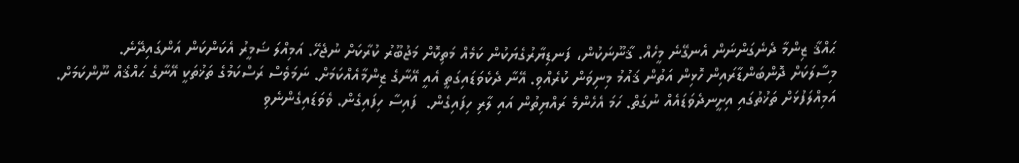ޙައްޤާ ޒިންމާ ދެނެގަންނަން އެނގޭނެ މީހެއް. ޤާނޫނަކުން، ފަނޑިޔާރުގެޔަކުން ކަމެއް މަތިކޮށް މަޖުބޫރު ކުރާކަށް ނުޖެހޭ. އަމިއްލަ ޟަމީރު އެކަންކަން އަންގައިދޭނެ.
މިސާލަކަށް ދޮންބަންޑާރައިން ހޮޅިން އަތުން ޤައުމު މިނިވަން ކުރެއްވި. އޭނާ ދެކެވަޑައިގަތީ އެއީ އޭނާގެ ޒިންމާއެއްކަމަށް. ނަމަވެސް ރަސްކަމުގެ ތަޚުތަކީ އޭނާގެ ޙައްޤެއް ނޫންކަމަށް. އަމިއްލަފުޅަށް ތަޚުތުގައި އިށީނދެވަޑައެއް ނުގަތް. ހަމަ އެހެންމެ ރައްޔިތުން އައި ލާރި ހިފައިގެން.  ފައިސާ ހިފައިގެން. ވެވަޑައިގެންނެވި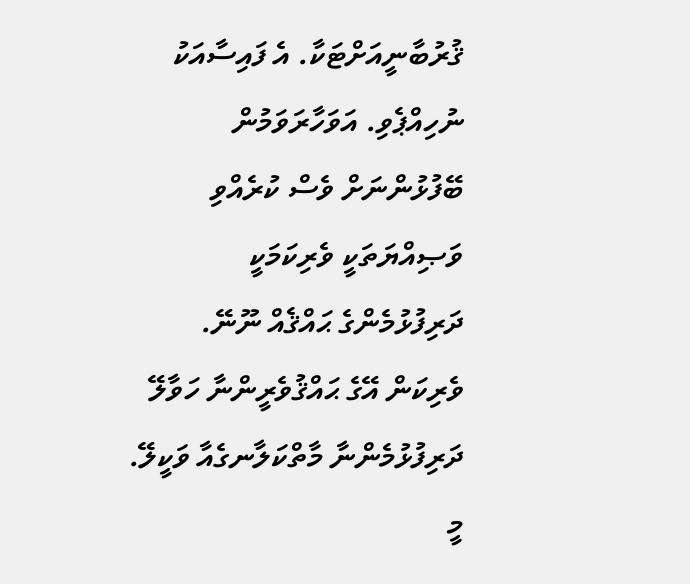ޤުރުބާނީއަށްޓަކާ. އެ ފައިސާއަކު ނުހިއްޕެވި. އަވަހާރަވަމުން ބޭފުޅުންނަށް ވެސް ކުރެއްވި ވަޞިއްޔަތަކީ ވެރިކަމަކީ ދަރިފުޅުމެންގެ ޙައްޤެއް ނޫނޭ. ވެރިކަން އޭގެ ޙައްޤުވެރީންނާ ހަވާލޭ ދަރިފުޅުމެންނާ މާތްކަލާނގެއާ ވަކީލޭ. މީ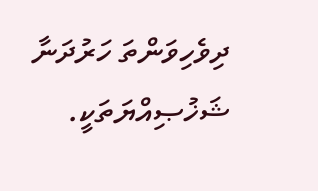ދިވެހިވަންތަ ހަރުދަނާ ޝަޚުޞިއްޔަތަކީ.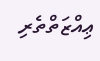ޢިއްޒަތްތެރި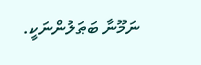ނަމޫނާ ބަޠަލުންނަކީ.